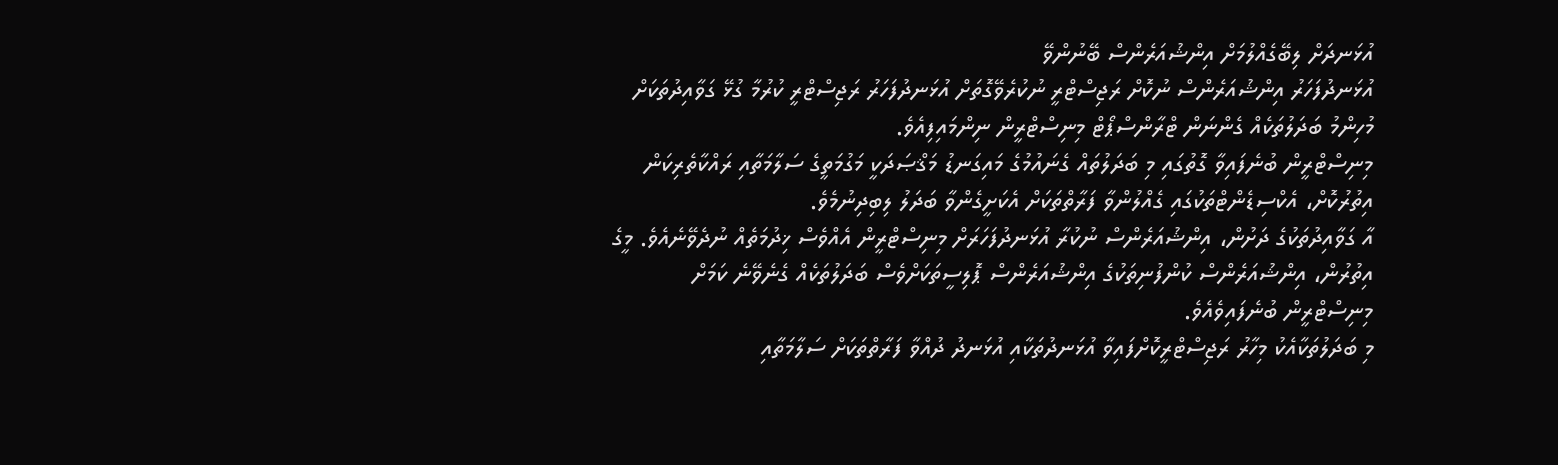އުޅަނދަށް ލިބޭގެއްލުމަށް އިންޝުއަރެންސް ބޭނުންވޭ
އުޅަނދުފަހަރު އިންޝުއަރެންސް ނުކޮށް ރަޖިސްޓްރީ ނުކުރެވޭގޮތަށް އުޅަނދުފަހަރު ރަޖިސްޓްރީ ކުރުމާ ގުޅޭ ގަވާއިދުތަކަށް މުހިންމު ބަދަލުތަކެއް ގެންނަން ޓްރާންސްޕޯޓް މިނިސްޓްރީން ނިންމައިފިއެވެ.
މިނިސްޓްރީން ބުނެފައިވާ ގޮތުގައި މި ބަދަލުތައް ގެނައުމުގެ މައިގަނޑު މަޤްޞަދަކީ މަގުމަތީގެ ސަލާމަތާއި ރައްކާތެރިކަން އިތުރުކޮށް، އެކްސިޑެންޓްތަކުގައި ގެއްލުންވާ ފަރާތްތަކަށް އެކަށީގެންވާ ބަދަލު ލިބިދިނުމެވެ.
އާ ގަވާއިދުތަކުގެ ދަށުން، އިންޝުއަރެންސް ނުކުރާ އުޅަނދުފަހަރަށް މިނިސްޓްރީން އެއްވެސް ޚިދުމަތެއް ނުދެވޭނެއެވެ. މީގެ އިތުރުން، އިންޝުއަރެންސް ކުންފުނިތަކުގެ އިންޝުއަރެންސް ޕޮލިސީތަކަށްވެސް ބަދަލުތަކެއް ގެނެވޭނެ ކަމަށް މިނިސްޓްރީން ބުނެފައިވެއެވެ.
މި ބަދަލުތަކާއެކު މިހާރު ރަޖިސްޓްރީކޮށްފައިވާ އުޅަނދުތަކާއި އުޅަނދު ދުއްވާ ފަރާތްތަކަށް ސަލާމަތާއި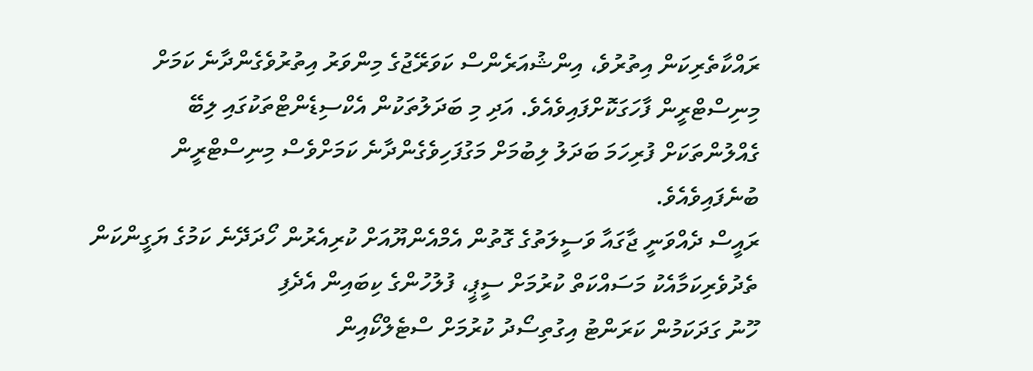ރައްކާތެރިކަން އިތުރުވެ، އިންޝުއަރެންސް ކަވަރޭޖުގެ މިންވަރު އިތުރުވެގެންދާނެ ކަމަށް މިނިސްޓްރީން ފާހަގަކޮށްފައިވެއެވެ. އަދި މި ބަދަލުތަކުން އެކްސިޑެންޓްތަކުގައި ލިބޭ ގެއްލުންތަކަށް ފުރިހަމަ ބަދަލު ލިބުމަށް މަގުފަހިވެގެންދާނެ ކަމަށްވެސް މިނިސްޓްރީން ބުނެފައިވެއެވެ.
ރައީސް ދެއްވަނީ ޖާގައާ ވަސީލަތުގެ ގޮތުން އެމްއެންޔޫއަށް ކުރިއެރުން ހޯދަދޭނެ ކަމުގެ ޔަގީންކަން
ތެދުވެރިކަމާއެކު މަސައްކަތް ކުރުމަށް ސީޕީ، ފުލުހުންގެ ކިބައިން އެދެފި
ހޫނު ގަދަކަމުން ކަރަންޓު އިގުތިސޯދު ކުރުމަށް ސްޓެލްކޯއިން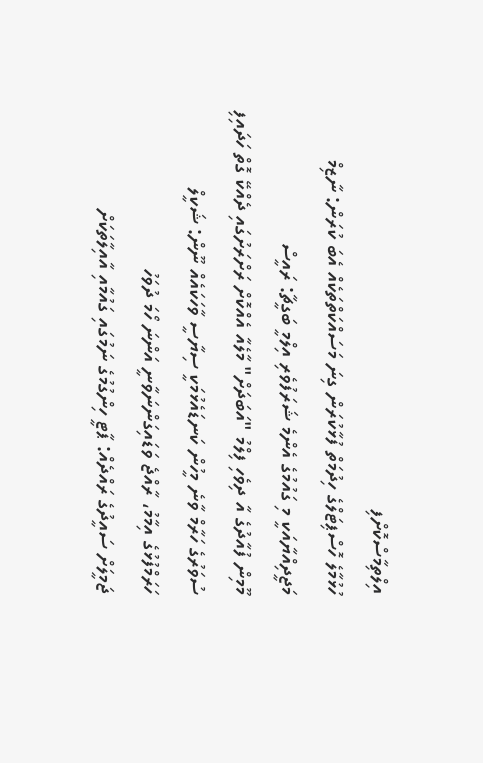އިލްތިމާސްކޮށްފި
ހުޅުމާލެ ހޮސްޕިޓަލްގެ ހިދުމަތް ފުޅާކުރަން ގިނަ މަސައްކަތްތަކެއް އެބަ ކުރަން: ނާޒިމް
މަޖީދިއްޔާއަކީ މި ގައުމުގެ އެންމެ ޝަރަފުވެރި އިލްމީ ބަގީޗާ: ރައީސް
މޫމިން ފުއާދުގެ އާ ދިވެހި ފިލްމު "އަބަދަށް" މާލެއާ އެއްކޮށް ރަށްރަށުގައި ދެއްކޭ ގޮތް ހަދައިފި
ސުވަރުގެ ހަރާމް ވާނެ މީހުން ކަނޑައެޅުމަކީ ސިޔާސީ ވާހަކައެއް ނޫން: ޝަކީލް
ހަރަމްފުޅުގެ އިމާމު، ރާއްޖެ ވަޑައިގަންނަވާނީ އަންނަ ހޯމަ ދުވަހު
ޖަމީލަށް ސައީދުގެ ރައްދެއް: ޕާޓީ ހިންގުމުގެ ނަމުގައި ގައުމާއި އާއިލާތަކަށް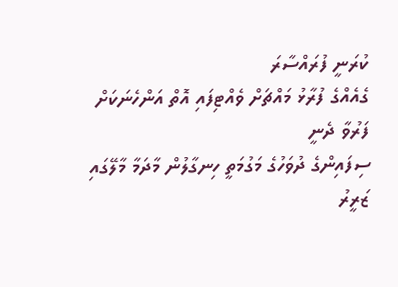ކުރަނީ ފުރައްސާރަ
ގެއެއްގެ ފުރާޅު މައްޗަށް ވެއްޓިފައި އޮތް އަންހެނަކަށް ފަރުވާ ދެނީ
ސިފައިންގެ ދުވަހުގެ މަގުމަތީ ހިނގާލުން މާދަމާ މާލޭގައި
ޒަރީރު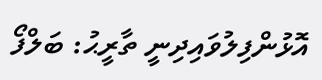އޮޅުންފިލުވައިދިނީ ތާރީޙު: ބަލްފޯ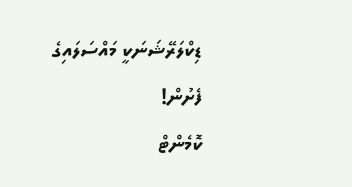ޑިކްލަރޭޝަނަކީ މައްސަލައިގެ ފެށުން!
ކޮމެންޓް